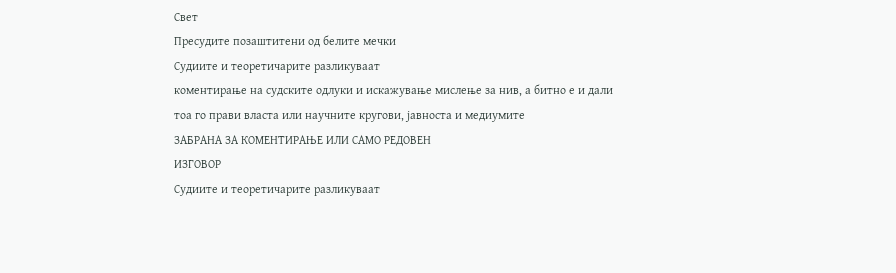Свет
Пресудите позаштитени од белите мечки
Судиите и теоретичарите разликуваат
коментирање на судските одлуки и искажување мислење за нив, а битно е и дали
тоа го прави власта или научните кругови, јавноста и медиумите
ЗАБРАНА ЗА КОМЕНТИРАЊЕ ИЛИ САМО РЕДОВЕН
ИЗГОВОР
Судиите и теоретичарите разликуваат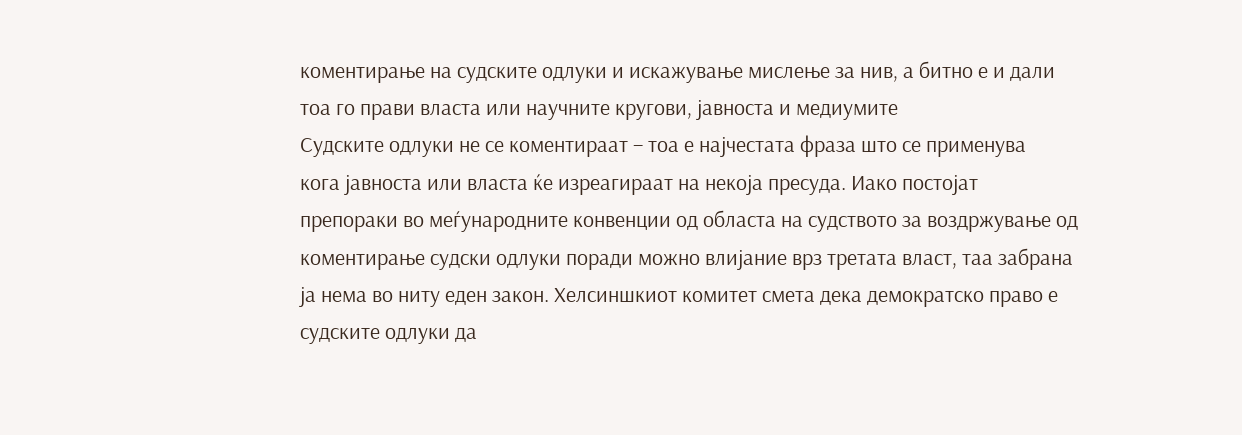коментирање на судските одлуки и искажување мислење за нив, а битно е и дали
тоа го прави власта или научните кругови, јавноста и медиумите
Судските одлуки не се коментираат – тоа е најчестата фраза што се применува
кога јавноста или власта ќе изреагираат на некоја пресуда. Иако постојат
препораки во меѓународните конвенции од областа на судството за воздржување од
коментирање судски одлуки поради можно влијание врз третата власт, таа забрана
ја нема во ниту еден закон. Хелсиншкиот комитет смета дека демократско право е
судските одлуки да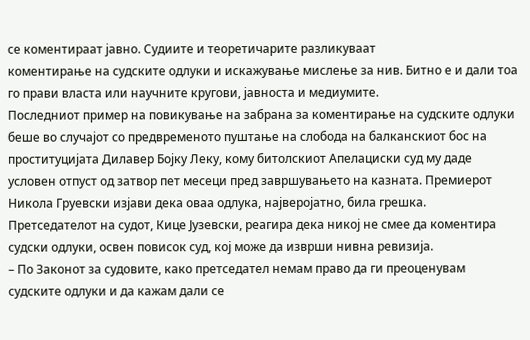се коментираат јавно. Судиите и теоретичарите разликуваат
коментирање на судските одлуки и искажување мислење за нив. Битно е и дали тоа
го прави власта или научните кругови, јавноста и медиумите.
Последниот пример на повикување на забрана за коментирање на судските одлуки
беше во случајот со предвременото пуштање на слобода на балканскиот бос на
проституцијата Дилавер Бојку Леку, кому битолскиот Апелациски суд му даде
условен отпуст од затвор пет месеци пред завршувањето на казната. Премиерот
Никола Груевски изјави дека оваа одлука, најверојатно, била грешка.
Претседателот на судот, Кице Јузевски, реагира дека никој не смее да коментира
судски одлуки, освен повисок суд, кој може да изврши нивна ревизија.
– По Законот за судовите, како претседател немам право да ги преоценувам
судските одлуки и да кажам дали се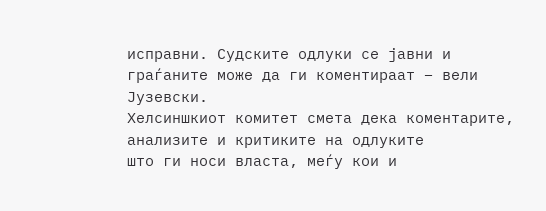исправни. Судските одлуки се јавни и
граѓаните може да ги коментираат – вели Јузевски.
Хелсиншкиот комитет смета дека коментарите, анализите и критиките на одлуките
што ги носи власта, меѓу кои и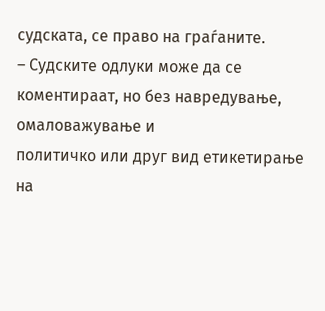судската, се право на граѓаните.
– Судските одлуки може да се коментираат, но без навредување, омаловажување и
политичко или друг вид етикетирање на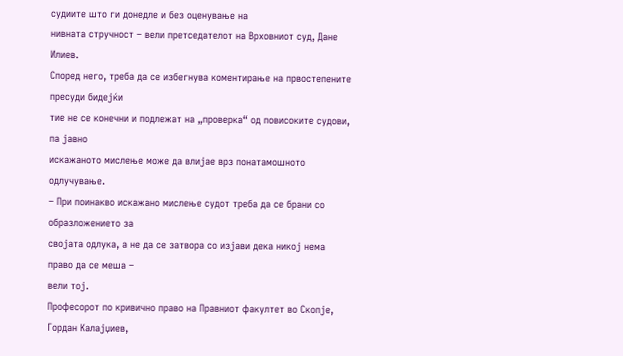судиите што ги донедле и без оценување на
нивната стручност – вели претседателот на Врховниот суд, Дане Илиев.
Според него, треба да се избегнува коментирање на првостепените пресуди бидејќи
тие не се конечни и подлежат на „проверка“ од повисоките судови, па јавно
искажаното мислење може да влијае врз понатамошното одлучување.
– При поинакво искажано мислење судот треба да се брани со образложението за
својата одлука, а не да се затвора со изјави дека никој нема право да се меша –
вели тој.
Професорот по кривично право на Правниот факултет во Скопје, Гордан Калајџиев,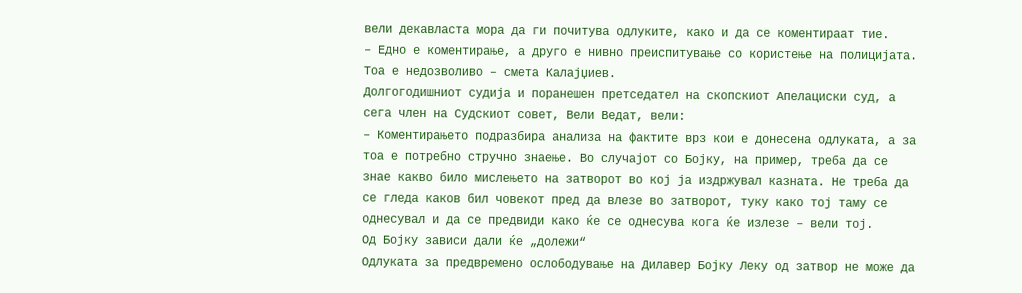вели декавласта мора да ги почитува одлуките, како и да се коментираат тие.
– Едно е коментирање, а друго е нивно преиспитување со користење на полицијата.
Тоа е недозволиво – смета Калајџиев.
Долгогодишниот судија и поранешен претседател на скопскиот Апелациски суд, а
сега член на Судскиот совет, Вели Ведат, вели:
– Коментирањето подразбира анализа на фактите врз кои е донесена одлуката, а за
тоа е потребно стручно знаење. Во случајот со Бојку, на пример, треба да се
знае какво било мислењето на затворот во кој ја издржувал казната. Не треба да
се гледа каков бил човекот пред да влезе во затворот, туку како тој таму се
однесувал и да се предвиди како ќе се однесува кога ќе излезе – вели тој.
Од Бојку зависи дали ќе „долежи“
Одлуката за предвремено ослободување на Дилавер Бојку Леку од затвор не може да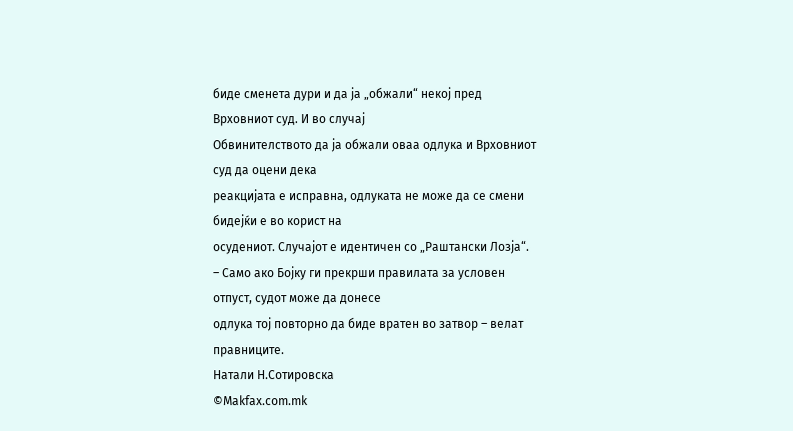биде сменета дури и да ја „обжали“ некој пред Врховниот суд. И во случај
Обвинителството да ја обжали оваа одлука и Врховниот суд да оцени дека
реакцијата е исправна, одлуката не може да се смени бидејќи е во корист на
осудениот. Случајот е идентичен со „Раштански Лозја“.
– Само ако Бојку ги прекрши правилата за условен отпуст, судот може да донесе
одлука тој повторно да биде вратен во затвор – велат правниците.
Натали Н.Сотировска
©Makfax.com.mk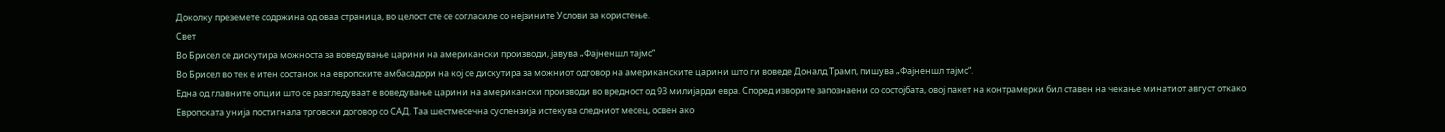Доколку преземете содржина од оваа страница, во целост сте се согласиле со нејзините Услови за користење.
Свет
Во Брисел се дискутира можноста за воведување царини на американски производи, јавува „Фајненшл тајмс“
Во Брисел во тек е итен состанок на европските амбасадори на кој се дискутира за можниот одговор на американските царини што ги воведе Доналд Трамп, пишува „Фајненшл тајмс“.
Една од главните опции што се разгледуваат е воведување царини на американски производи во вредност од 93 милијарди евра. Според изворите запознаени со состојбата, овој пакет на контрамерки бил ставен на чекање минатиот август откако Европската унија постигнала трговски договор со САД. Таа шестмесечна суспензија истекува следниот месец, освен ако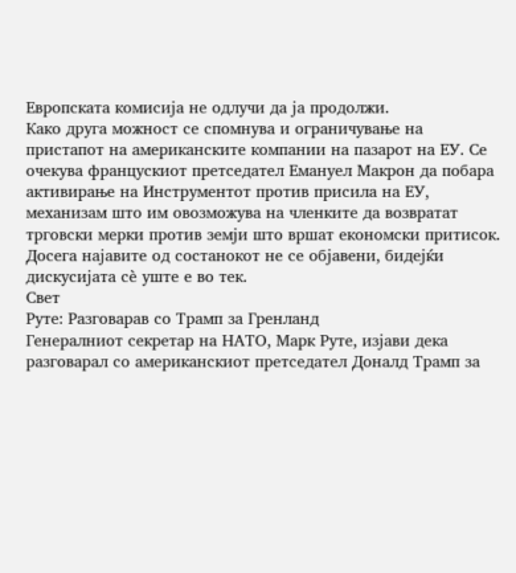Европската комисија не одлучи да ја продолжи.
Како друга можност се спомнува и ограничување на пристапот на американските компании на пазарот на ЕУ. Се очекува францускиот претседател Емануел Макрон да побара активирање на Инструментот против присила на ЕУ, механизам што им овозможува на членките да возвратат трговски мерки против земји што вршат економски притисок.
Досега најавите од состанокот не се објавени, бидејќи дискусијата сè уште е во тек.
Свет
Руте: Разговарав со Трамп за Гренланд
Генералниот секретар на НАТО, Марк Руте, изјави дека разговарал со американскиот претседател Доналд Трамп за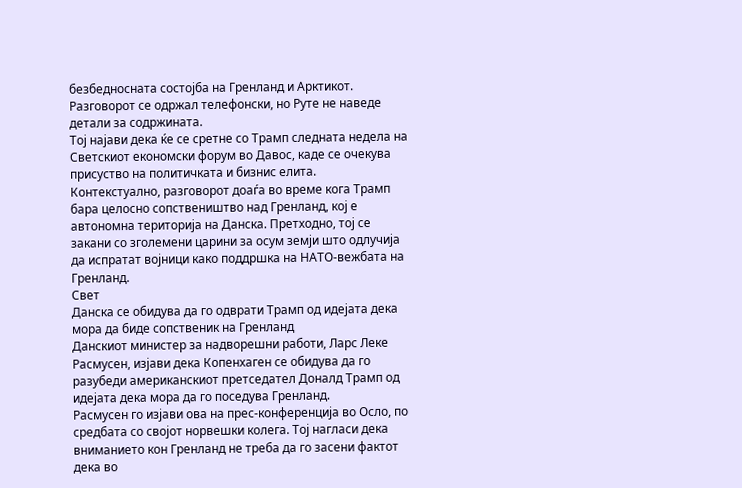безбедносната состојба на Гренланд и Арктикот. Разговорот се одржал телефонски, но Руте не наведе детали за содржината.
Тој најави дека ќе се сретне со Трамп следната недела на Светскиот економски форум во Давос, каде се очекува присуство на политичката и бизнис елита.
Контекстуално, разговорот доаѓа во време кога Трамп бара целосно сопствеништво над Гренланд, кој е автономна територија на Данска. Претходно, тој се закани со зголемени царини за осум земји што одлучија да испратат војници како поддршка на НАТО-вежбата на Гренланд.
Свет
Данска се обидува да го одврати Трамп од идејата дека мора да биде сопственик на Гренланд
Данскиот министер за надворешни работи, Ларс Леке Расмусен, изјави дека Копенхаген се обидува да го разубеди американскиот претседател Доналд Трамп од идејата дека мора да го поседува Гренланд.
Расмусен го изјави ова на прес-конференција во Осло, по средбата со својот норвешки колега. Тој нагласи дека вниманието кон Гренланд не треба да го засени фактот дека во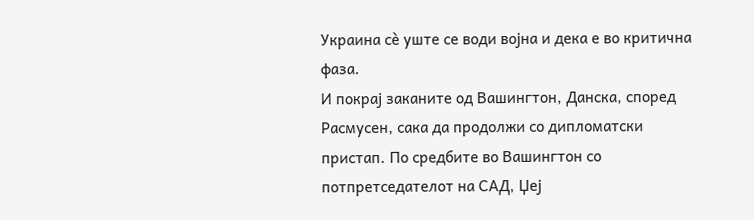Украина сè уште се води војна и дека е во критична фаза.
И покрај заканите од Вашингтон, Данска, според Расмусен, сака да продолжи со дипломатски пристап. По средбите во Вашингтон со потпретседателот на САД, Џеј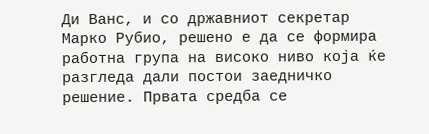Ди Ванс, и со државниот секретар Марко Рубио, решено е да се формира работна група на високо ниво која ќе разгледа дали постои заедничко решение. Првата средба се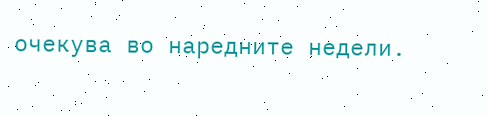очекува во наредните недели.